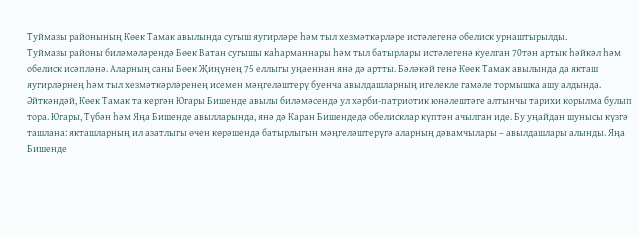Туймазы районының Көек Тамак авылында сугыш яугирләре һәм тыл хезмәткәрләре истәлегенә обелиск урнаштырылды.
Туймазы районы биләмәләрендә Бөек Ватан сугышы каһарманнары һәм тыл батырлары истәлегенә куелган 70тән артык һәйкәл һәм обелиск исәпләнә. Аларның саны Бөек Җиңүнең 75 еллыгы уңаеннан янә дә артты. Бәләкәй генә Көек Тамак авылында да якташ яугирләрнең һәм тыл хезмәткәрләренең исемен мәңгеләштерү буенча авылдашларның игелекле гамәле тормышка ашу алдында.
Әйткәндәй, Көек Тамак та кергән Югары Бишенде авылы биләмәсендә ул хәрби-патриотик юнәлештәге алтынчы тарихи корылма булып тора. Югары, Түбән һәм Яңа Бишенде авылларында, янә дә Каран Бишендедә обелисклар күптән ачылган иде. Бу уңайдан шунысы күзгә ташлана: якташларның ил азатлыгы өчен көрәшендә батырлыгын мәңгеләштерүгә аларның дәвамчылары – авылдашлары алынды. Яңа Бишенде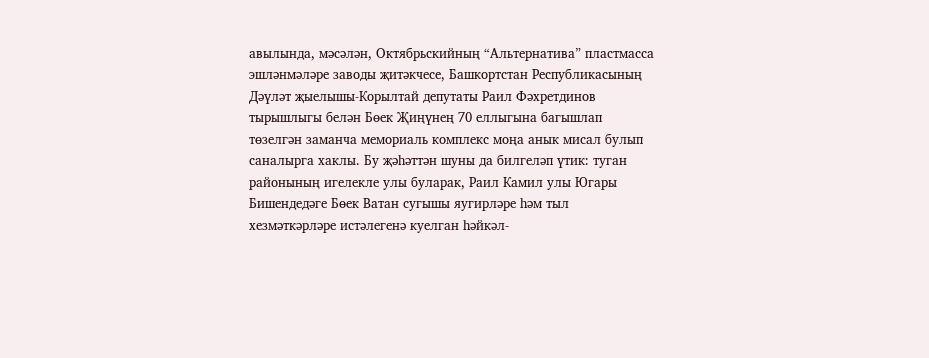авылында, мәсәлән, Октябрьскийның “Альтернатива” пластмасса эшләнмәләре заводы җитәкчесе, Башкортстан Республикасының Дәүләт җыелышы-Корылтай депутаты Раил Фәхретдинов тырышлыгы белән Бөек Җиңүнең 70 еллыгына багышлап төзелгән заманча мемориаль комплекс моңа анык мисал булып саналырга хаклы. Бу җәһәттән шуны да билгеләп үтик: туган районының игелекле улы буларак, Раил Камил улы Югары Бишендедәге Бөек Ватан сугышы яугирләре һәм тыл хезмәткәрләре истәлегенә куелган һәйкәл-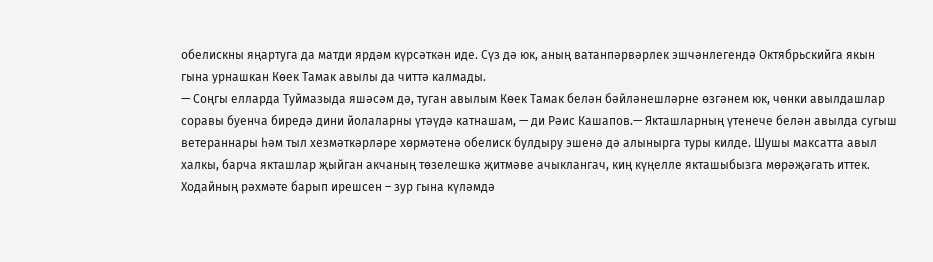обелискны яңартуга да матди ярдәм күрсәткән иде. Сүз дә юк, аның ватанпәрвәрлек эшчәнлегендә Октябрьскийга якын гына урнашкан Көек Тамак авылы да читтә калмады.
— Соңгы елларда Туймазыда яшәсәм дә, туган авылым Көек Тамак белән бәйләнешләрне өзгәнем юк, чөнки авылдашлар соравы буенча биредә дини йолаларны үтәүдә катнашам, — ди Рәис Кашапов.— Якташларның үтенече белән авылда сугыш ветераннары һәм тыл хезмәткәрләре хөрмәтенә обелиск булдыру эшенә дә алынырга туры килде. Шушы максатта авыл халкы, барча якташлар җыйган акчаның төзелешкә җитмәве ачыклангач, киң күңелле якташыбызга мөрәҗәгать иттек. Ходайның рәхмәте барып ирешсен – зур гына күләмдә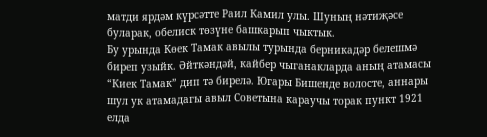матди ярдәм күрсәтте Раил Камил улы. Шуның нәтиҗәсе буларак, обелиск төзүне башкарып чыктык.
Бу урында Көек Тамак авылы турында берникадәр белешмә биреп узыйк. Әйткәндәй, кайбер чыганакларда аның атамасы “Киек Тамак” дип тә бирелә. Югары Бишенде волосте, аннары шул ук атамадагы авыл Советына караучы торак пункт 1921 елда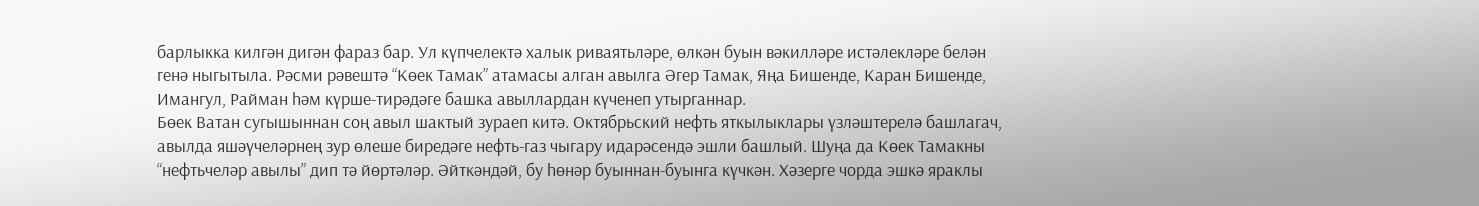барлыкка килгән дигән фараз бар. Ул күпчелектә халык риваятьләре, өлкән буын вәкилләре истәлекләре белән генә ныгытыла. Рәсми рәвештә “Көек Тамак” атамасы алган авылга Әгер Тамак, Яңа Бишенде, Каран Бишенде, Имангул, Райман һәм күрше-тирәдәге башка авыллардан күченеп утырганнар.
Бөек Ватан сугышыннан соң авыл шактый зураеп китә. Октябрьский нефть яткылыклары үзләштерелә башлагач, авылда яшәүчеләрнең зур өлеше биредәге нефть-газ чыгару идарәсендә эшли башлый. Шуңа да Көек Тамакны “нефтьчеләр авылы” дип тә йөртәләр. Әйткәндәй, бу һөнәр буыннан-буынга күчкән. Хәзерге чорда эшкә яраклы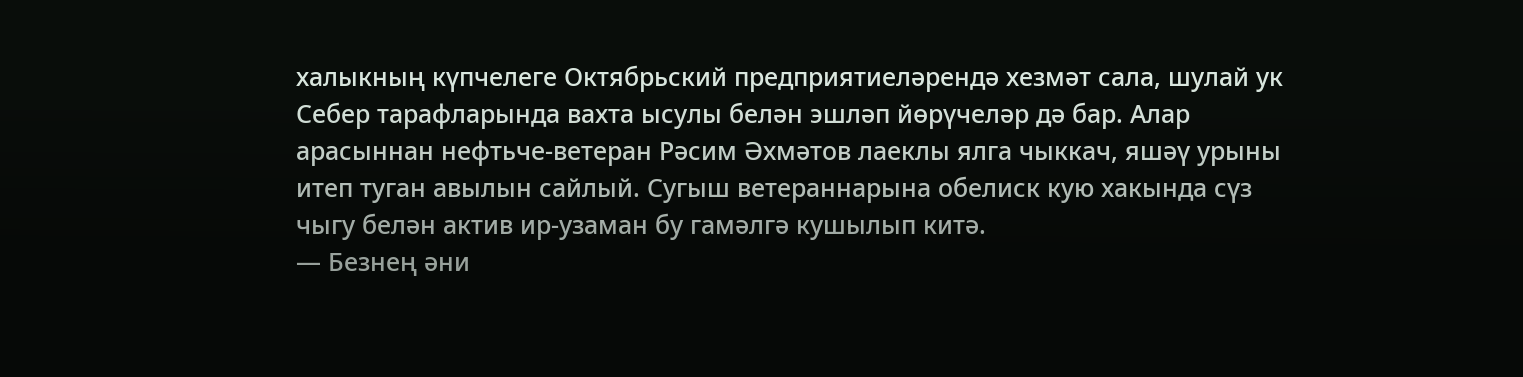халыкның күпчелеге Октябрьский предприятиеләрендә хезмәт сала, шулай ук Себер тарафларында вахта ысулы белән эшләп йөрүчеләр дә бар. Алар арасыннан нефтьче-ветеран Рәсим Әхмәтов лаеклы ялга чыккач, яшәү урыны итеп туган авылын сайлый. Сугыш ветераннарына обелиск кую хакында сүз чыгу белән актив ир-узаман бу гамәлгә кушылып китә.
— Безнең әни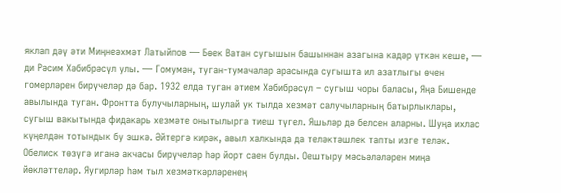яклап дәү әти Миңнеәхмәт Латыйпов — Бөек Ватан сугышын башыннан азагына кадәр үткән кеше, — ди Рәсим Хәбибрәсүл улы. — Гомумән, туган-тумачалар арасында сугышта ил азатлыгы өчен гомерләрен бирүчеләр дә бар. 1932 елда туган әтием Хәбибрәсүл – сугыш чоры баласы, Яңа Бишенде авылында туган. Фронтта булучыларның, шулай ук тылда хезмәт салучыларның батырлыклары, сугыш вакытында фидакарь хезмәте онытылырга тиеш түгел. Яшьләр дә белсен аларны. Шуңа ихлас күңелдән тотындык бу эшкә. Әйтергә кирәк, авыл халкында да теләктәшлек тапты изге теләк. Обелиск төзүгә иганә акчасы бирүчеләр һәр йорт саен булды. Оештыру мәсьәләләрен миңа йөкләттеләр. Яугирләр һәм тыл хезмәткәрләренең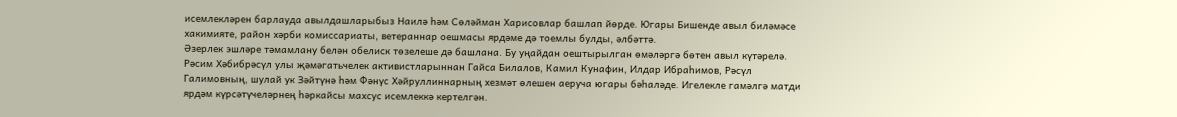исемлекләрен барлауда авылдашларыбыз Наилә һәм Сөләйман Харисовлар башлап йөрде. Югары Бишенде авыл биләмәсе хакимияте, район хәрби комиссариаты, ветераннар оешмасы ярдәме дә тоемлы булды, әлбәттә.
Әзерлек эшләре тәмамлану белән обелиск төзелеше дә башлана. Бу уңайдан оештырылган өмәләргә бөтен авыл күтәрелә. Рәсим Хәбибрәсүл улы җәмәгатьчелек активистларыннан Гайса Билалов, Камил Кунафин, Илдар Ибраһимов, Рәсүл Галимовның, шулай ук Зәйтүнә һәм Фәнүс Хәйруллиннарның хезмәт өлешен аеруча югары бәһаләде. Игелекле гамәлгә матди ярдәм күрсәтүчеләрнең һәркайсы махсус исемлеккә кертелгән.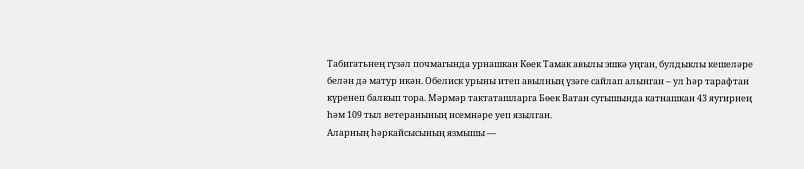Табигатьнең гүзәл почмагында урнашкан Көек Тамак авылы эшкә уңган, булдыклы кешеләре белән дә матур икән. Обелиск урыны итеп авылның үзәге сайлап алынган – ул һәр тарафтан күренеп балкып тора. Мәрмәр тактаташларга Бөек Ватан сугышында катнашкан 43 яугирнең һәм 109 тыл ветеранының исемнәре уеп язылган.
Аларның һәркайсысының язмышы —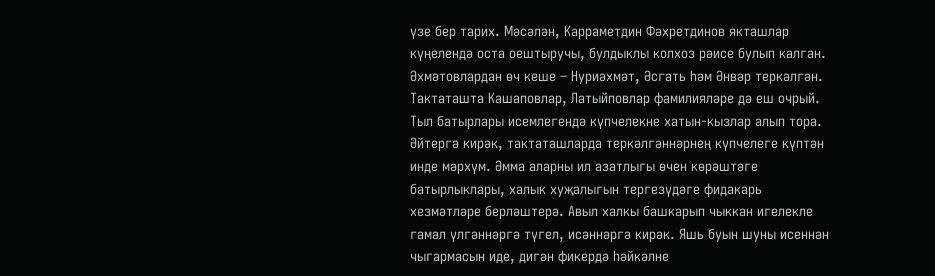үзе бер тарих. Мәсәлән, Карраметдин Фәхретдинов якташлар күңелендә оста оештыручы, булдыклы колхоз рәисе булып калган. Әхмәтовлардан өч кеше – Нуриәхмәт, Әсгать һәм Әнвәр теркәлгән. Тактаташта Кашаповлар, Латыйповлар фамилияләре дә еш очрый. Тыл батырлары исемлегендә күпчелекне хатын-кызлар алып тора. Әйтергә кирәк, тактаташларда теркәлгәннәрнең күпчелеге күптән инде мәрхүм. Әмма аларны ил азатлыгы өчен көрәштәге батырлыклары, халык хуҗалыгын тергезүдәге фидакарь хезмәтләре берләштерә. Авыл халкы башкарып чыккан игелекле гамәл үлгәннәргә түгел, исәннәргә кирәк. Яшь буын шуны исеннән чыгармасын иде, дигән фикердә һәйкәлне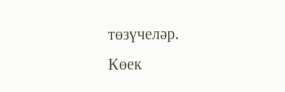төзүчеләр.
Көек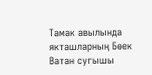Тамак авылында якташларның Бөек Ватан сугышы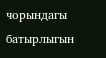чорындагы батырлыгын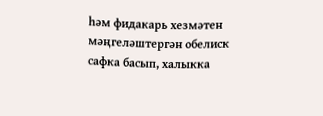һәм фидакарь хезмәтен мәңгеләштергән обелиск сафка басып, халыкка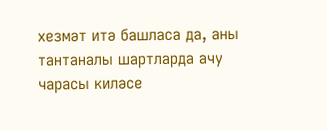хезмәт итә башласа да, аны тантаналы шартларда ачу чарасы киләсе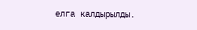елга калдырылды.